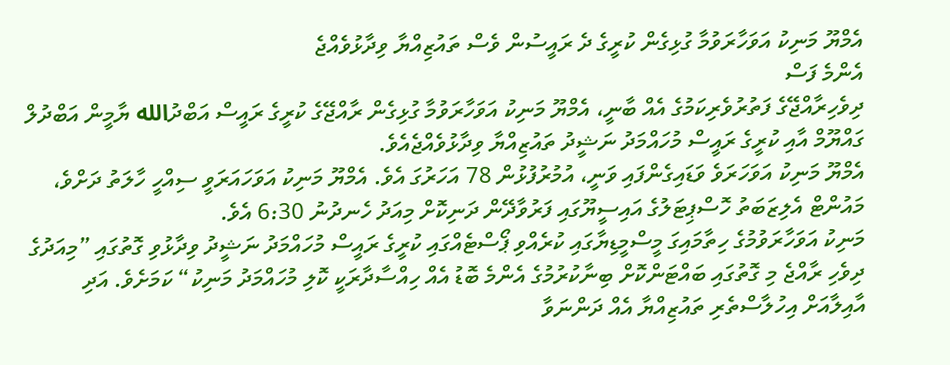އެމްޔޫ މަނިކު އަވަހާރަވުމާ ގުޅިގެން ކުރީގެ ދެ ރައީސުން ވެސް ތައުޒިއްޔާ ވިދާޅުވެއްޖެ
އެންމެ ފަސް
ދިވެހިރާއްޖޭގެ ފަތުރުވެރިކަމުގެ އެއް ބާނީ، އެމްޔޫ މަނިކު އަވަހާރަވުމާ ގުޅިގެން ރާއްޖޭގެ ކުރީގެ ރައީސް އަބްދުالله ޔާމީން އަބްދުލް ގައްޔޫމް އާއި ކުރީގެ ރައީސް މުހައްމަދު ނަޝީދު ތައުޒިއްޔާ ވިދާޅުވެއްޖެއެވެ.
އެމްޔޫ މަނިކު އަވަހަރަވެ ވަޑައިގެންފައި ވަނީ، އުމުރުފުޅުން 78 އަހަރުގަ އެވެ. އެމްޔޫ މަނިކު އަވަހައަރަވީ ސިއްހީ ހާލަތު ދަށްވެ، މައުންޓް އެލިޒަބަތު ހޮސްޕިޓަލުގެ އައިސީޔޫގައި ފަރުވާދޭން ދަނިކޮށް މިއަދު ހެނދުނު 6:30 އެވެ.
މަނިކު އަވަހާރަވުމުގެ ހިތާމައިގަ މީސްމީޑިޔާގައި ކުރެއްވި ޕޯސްޓެއްގައި ކުރީގެ ރައީސް މުހައްމަދު ނަޝީދު ވިދާޅުވި ގޮތުގައި ”މިއަދުގެ ދިވެހި ރާއްޖެ މި ގޮތުގައި ބައްޓަންކޮށް ބިނާކުރުމުގެ އެންމެ ބޮޑު އެއް ހިއްސާދާރަކީ ކޮލި މުހައްމަދު މަނިކު“ ކަމަށެވެ. އަދި އާއިލާއަށް އިހުލާސްތެރި ތައުޒިއްޔާ އެއް ދަންނަވާ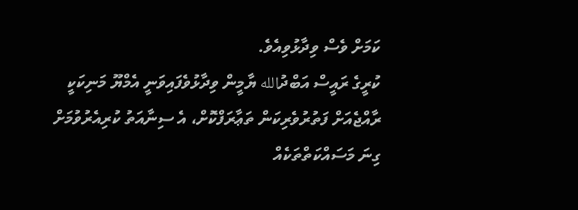ކަމަށް ވެސް ވިދާޅުވިއެވެ.
ކުރީގެ ރައީސް އަބްދުالله ޔާމީން ވިދާޅުވެފައިވަނީ އެމްޔޫ މަނިކަކީ ރާއްޖެއަށް ފަތުރުވެރިކަން ތަޢާރަފްކޮށް، އެ ސިނާއަތު ކުރިއެރުވުމަށް ގިނަ މަސައްކަތްތަކެއް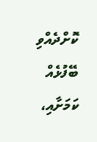ކޮށްދެއްވި ބޭފުޅެއް ކަމަށާއި،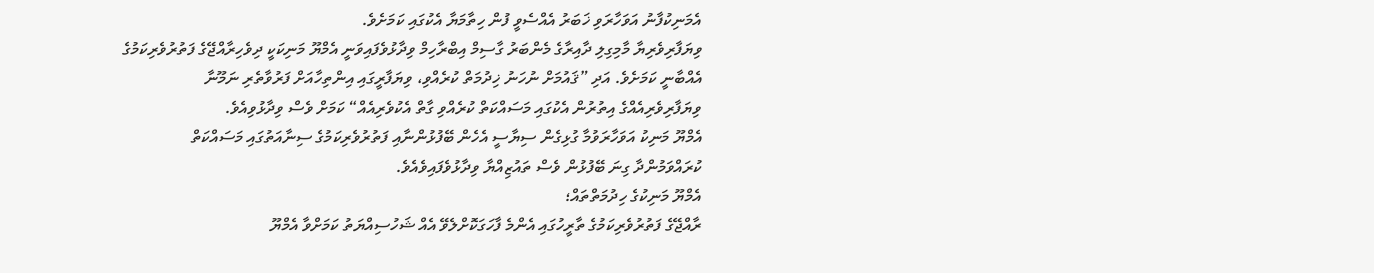އެމަނިކުފާނު އަވަހާރަވި ޚަބަރު އެއްސެވީ ފުން ހިތާމަޔާ އެކުގައި ކަމަށެވެ.
ވިޔަފާރިވެރިޔާ މާމިގިލި ދާއިރާގެ މެންބަރު ގާސިމް އިބްރާހިމް ވިދާޅުވެފައިވަނީ އެމްޔޫ މަނިކަކީ ދިވެހިރާއްޖޭގެ ފަތުރުވެރިކަމުގެ އެއްބާނީ ކަމަށެވެ. އަދި ”ޤައުމަށް ނުހަނު ޚިދުމަތް ކުރެއްވި، ވިޔަފާރީގައި އިންތިހާއަށް ފަރުވާތެރި ނަމޫނާ ވިޔަފާރިވެރިއެއްގެ އިތުރުން އެކުގައި މަސައްކަތް ކުރެއްވި ގާތް އެކުވެރިއެއް“ ކަމަށް ވެސް ވިދާޅުވިއެވެ.
އެމްޔޫ މަނިކު އަވަހާރަވުމާ ގުޅިގެން ސިޔާސީ އެހެން ބޭފުޅުންނާއި ފަތުރުވެރިކަމުގެ ސިނާއަތުގައި މަސައްކަތް ކުރައްވަމުންދާ ގިނަ ބޭފުޅުން ވެސް ތައުޒިއްޔާ ވިދާޅުވެފައިވެއެވެ.
އެމްޔޫ މަނިކުގެ ހިދުމަތްތައް؛
ރާއްޖޭގެ ފަތުރުވެރިކަމުގެ ތާރީހުގައި އެންމެ ފާހަގަކޮށްލެވޭ އެއް ޝަހުސިއްޔަތު ކަމަށްވާ އެމްޔޫ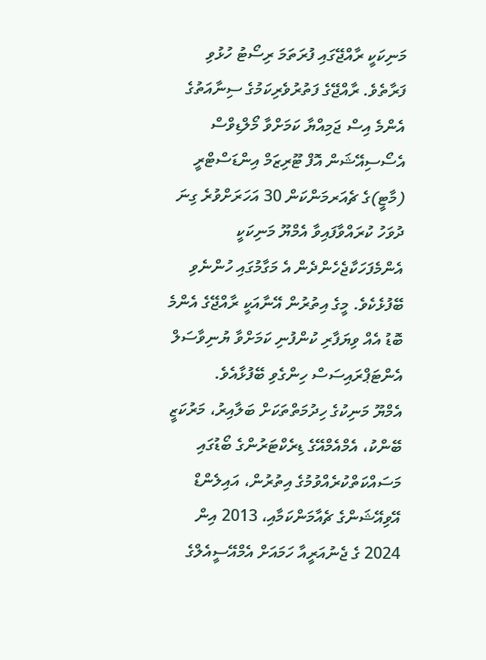މަނިކަކީ ރާއްޖޭގައި ފުރަތަމަ ރިސޯޓު ހުޅުވި ފަރާތެވެ. ރާއްޖޭގެ ފަތުރުވެރިކަމުގެ ސިނާއަތުގެ އެންމެ އިސް ޖަމިއްޔާ ކަމަށްވާ މޯލްޑިވްސް އެސޯސިއޭޝަން އޮފް ޓޫރިޒަމް އިންޑަސްޓްރީ (މާޓީ)ގެ ޗެއަރމަންކަން 30 އަހަރަށްވުރެ ގިނަ ދުވަހު ކުރައްވާފައިވާ އެމްޔޫ މަނިކަކީ އެންމެފަހަކާޖެހެންދެން އެ މަގާމުގައި ހުންނެވި ބޭފުޅެކެވެ. މީގެ އިތުރުން އޭނާއަކީ ރާއްޖޭގެ އެންމެ ބޮޑު އެއް ވިޔަފާރި ކުންފުނި ކަމަށްވާ ޔުނިވާސަލް އެންޓަޕްރައިސަސް ހިންގެވި ބޭފުޅާއެވެ.
އެމްޔޫ މަނިކުގެ ހިދުމަތްތަކަށް ބަލާއިރު، މަރުކަޒީ ބޭންކު، އެމްއެމްއޭގެ ޑިރެކްޓަރުންގެ ބޯޑުގައި މަސައްކަތްކުރެއްވުމުގެ އިތުރުން، އައިލެންޑް އޭވިއޭޝަންގެ ޗެއާމަންކަމާއި، 2013 އިން 2024 ގެ ޖެނުއަރީއާ ހަމައަށް އެމްއޭސީއެލްގެ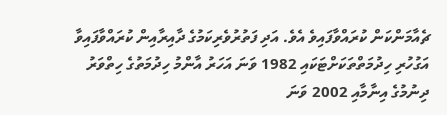ޗެއާމަންކަން ކުރައްވާފައިވެ އެވެ. އަދި ފަތުރުވެރިކަމުގެ ދާއިރާއިން ކުރައްވާފައިވާ އަގުހުރި ހިދުމަތްތަކަށްޓަކައި 1982 ވަނަ އަހަރު އާންމު ހިދުމަތުގެ ހިތްވަރު ދިނުމުގެ އިނާމާއި 2002 ވަނަ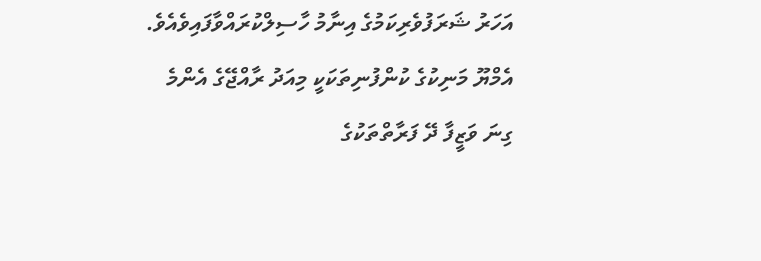އަހަރު ޝަރަފުވެރިކަމުގެ އިނާމު ހާސިލްކުރައްވާފައިވެއެވެ.
އެމްޔޫ މަނިކުގެ ކުންފުނިތަކަކީ މިއަދު ރާއްޖޭގެ އެންމެ ގިނަ ވަޒީފާ ދޭ ފަރާތްތަކުގެ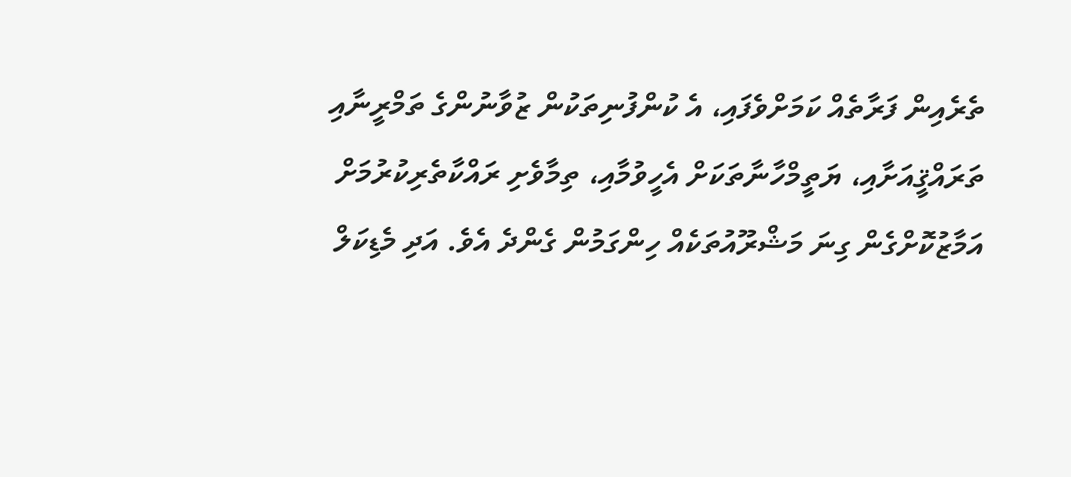ތެރެއިން ފަރާތެއް ކަމަށްވެފައި، އެ ކުންފުނިތަކުން ޒުވާނުންގެ ތަމްރީނާއި ތަރައްޤީއަށާއި، ޔަތީމްހާނާތަކަށް އެހީވުމާއި، ތިމާވެށި ރައްކާތެރިކުރުމަށް އަމާޒުކޮށްގެން ގިނަ މަޝްރޫއުތަކެއް ހިންގަމުން ގެންދެ އެވެ. އަދި މެޑިކަލް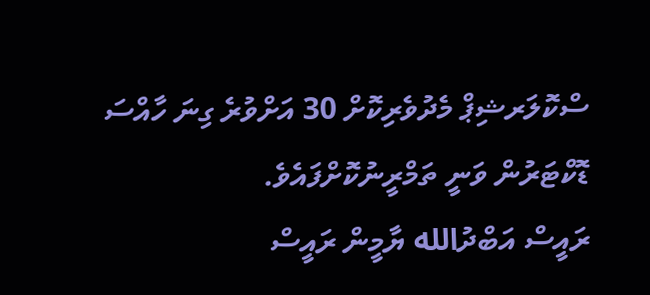ސްކޮލަރޝިޕް މެދުވެރިކޮށް 30 އަށްވުރެ ގިނަ ހާއްސަ ޑޮކްޓަރުން ވަނީ ތަމްރީނުކޮށްފައެވެ.
ރައީސް އަބްދުالله ޔާމީން ރައީސް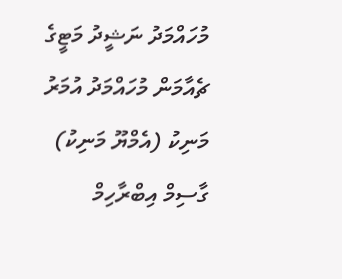މުހައްމަދު ނަޝީދު މަޓީގެ ޗެއާމަން މުހައްމަދު އުމަރު މަނިކު (އެމްޔޫ މަނިކު) ގާސިމް އިބްރާހިމް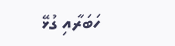ހަބަރާއި ގުޅޭ